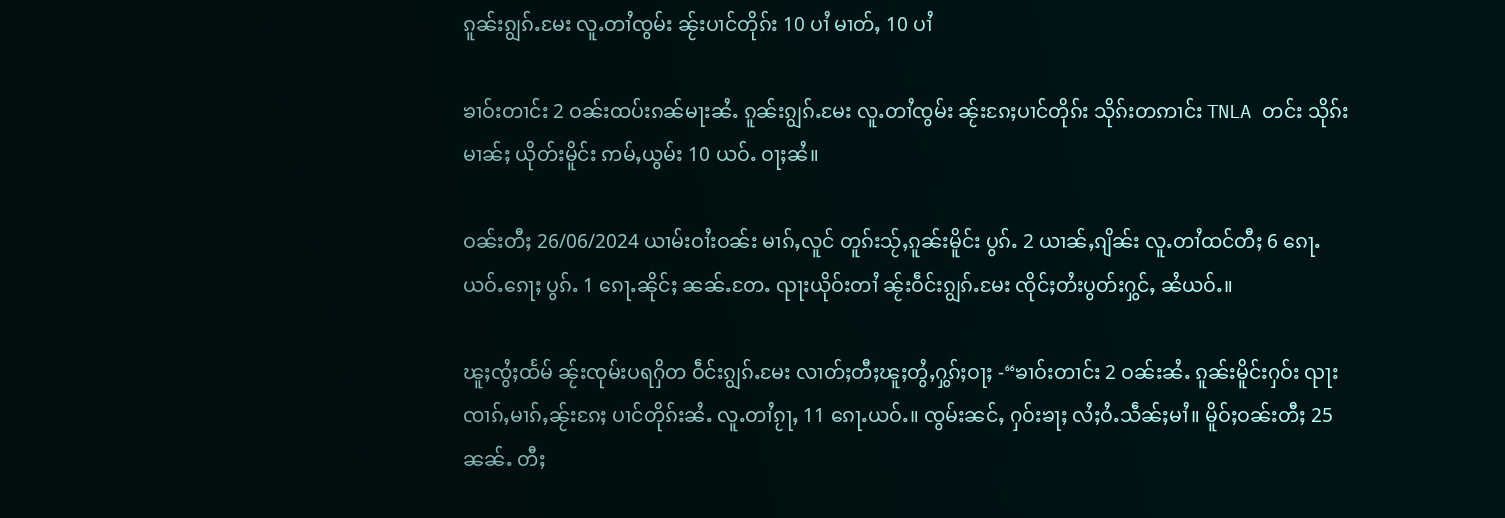ၵူၼ်းၵျွၵ်ႉမႄး လူႉတၢႆၸွမ်း ၼႂ်းပၢင်တိုၵ်း 10 ပၢႆ မၢတ်ႇ 10 ပၢႆ

ၶၢဝ်းတၢင်း 2 ဝၼ်းထပ်းၵၼ်မႃးၼႆႉ ၵူၼ်းၵျွၵ်ႉမႄး လူႉတၢႆၸွမ်း ၼႂ်းၵႄႈပၢင်တိုၵ်း သိုၵ်းတဢၢင်း TNLA တင်း သိုၵ်းမၢၼ်ႈ ယိုတ်းမိူင်း ဢမ်ႇယွမ်း 10 ယဝ်ႉ ဝႃႈၼႆ။

ဝၼ်းတီႈ 26/06/2024 ယၢမ်းဝၢႆးဝၼ်း မၢၵ်ႇလူင် တူၵ်းသႂ်ႇၵူၼ်းမိူင်း ပွၵ်ႉ 2 ယၢၼ်ႇၵျိၼ်း လူႉတၢႆထင်တီႈ 6 ၵေႃႉ ယဝ်ႉၵေႃႈ ပွၵ်ႉ 1 ၵေႃႉၼိုင်ႈ ၼၼ်ႉတႄႉ ၺႃးယိုဝ်းတၢႆ ၼႂ်းဝဵင်းၵျွၵ်ႉမႄး ၸိုင်ႈတႆးပွတ်းႁွင်ႇ ၼႆယဝ်ႉ။

ၽူႈၸွႆႈထႅမ် ၼႂ်းၸုမ်းပရႁိတ ဝဵင်းၵျွၵ်ႉမႄး လၢတ်ႈတီႈၽူႈတွႆႇႁွၵ်ႈဝႃႈ -“ၶၢဝ်းတၢင်း 2 ဝၼ်းၼႆႉ ၵူၼ်းမိူင်းႁဝ်း ၺႃး ၸၢၵ်ႇမၢၵ်ႇၼႂ်းၵႄႈ ပၢင်တိုၵ်းၼႆႉ လူႉတၢႆၵႂႃႇ 11 ၵေႃႉယဝ်ႉ။ ၸွမ်းၼင်ႇ ႁဝ်းၶႃႈ လႆႈဝႆႉသဵၼ်ႈမၢႆ။ မိူဝ်ႈဝၼ်းတီႈ 25 ၼၼ်ႉ တီႈ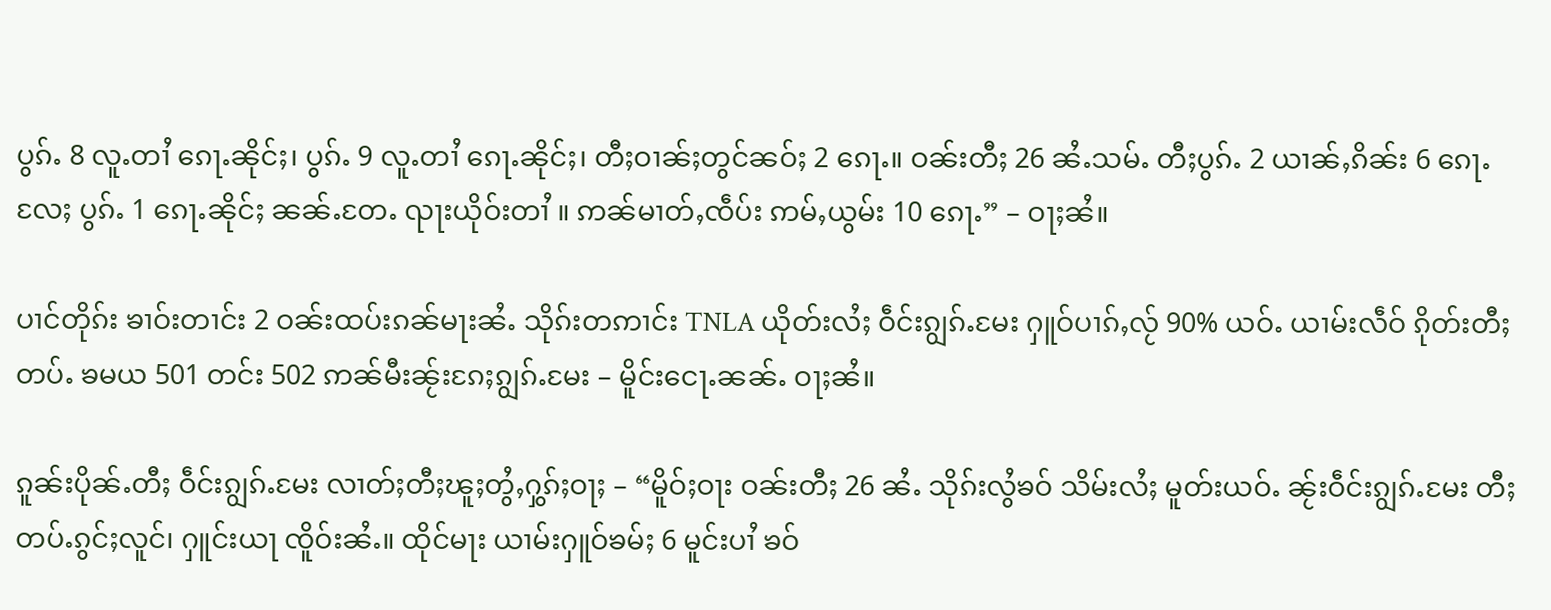ပွၵ်ႉ 8 လူႉတၢႆ ၵေႃႉၼိုင်ႈ၊ ပွၵ်ႉ 9 လူႉတၢႆ ၵေႃႉၼိုင်ႈ၊ တီႈဝၢၼ်ႈတွင်ၼဝ်ႈ 2 ၵေႃႉ။ ဝၼ်းတီႈ 26 ၼႆႉသမ်ႉ တီႈပွၵ်ႉ 2 ယၢၼ်ႇၵိၼ်း 6 ၵေႃႉလႄႈ ပွၵ်ႉ 1 ၵေႃႉၼိုင်ႈ ၼၼ်ႉတႄႉ ၺႃးယိုဝ်းတၢႆ ။ ဢၼ်မၢတ်ႇၸဵပ်း ဢမ်ႇယွမ်း 10 ၵေႃႉ” – ဝႃႈၼႆ။

ပၢင်တိုၵ်း ၶၢဝ်းတၢင်း 2 ဝၼ်းထပ်းၵၼ်မႃးၼႆႉ သိုၵ်းတဢၢင်း TNLA ယိုတ်းလႆႈ ဝဵင်းၵျွၵ်ႉမႄး ႁူဝ်ပၢၵ်ႇလႂ် 90% ယဝ်ႉ ယၢမ်းလဵဝ် ၵိုတ်းတီႈတပ်ႉ ၶမယ 501 တင်း 502 ဢၼ်မီးၼႂ်းၵႄႈၵျွၵ်ႉမႄး – မိူင်းငေႃႉၼၼ်ႉ ဝႃႈၼႆ။

ၵူၼ်းပိုၼ်ႉတီႈ ဝဵင်းၵျွၵ်ႉမႄး လၢတ်ႈတီႈၽူႈတွႆႇႁွၵ်ႈဝႃႈ – “မိူဝ်ႈဝႃး ဝၼ်းတီႈ 26 ၼႆႉ သိုၵ်းလွႆၶဝ် သိမ်းလႆႈ မူတ်းယဝ်ႉ ၼႂ်းဝဵင်းၵျွၵ်ႉမႄး တီႈတပ်ႉၵွင်ႈလူင်၊ ႁူင်းယႃ ၸိူဝ်းၼႆႉ။ ထိုင်မႃး ယၢမ်းႁူဝ်ၶမ်ႈ 6 မူင်းပၢႆ ၶဝ်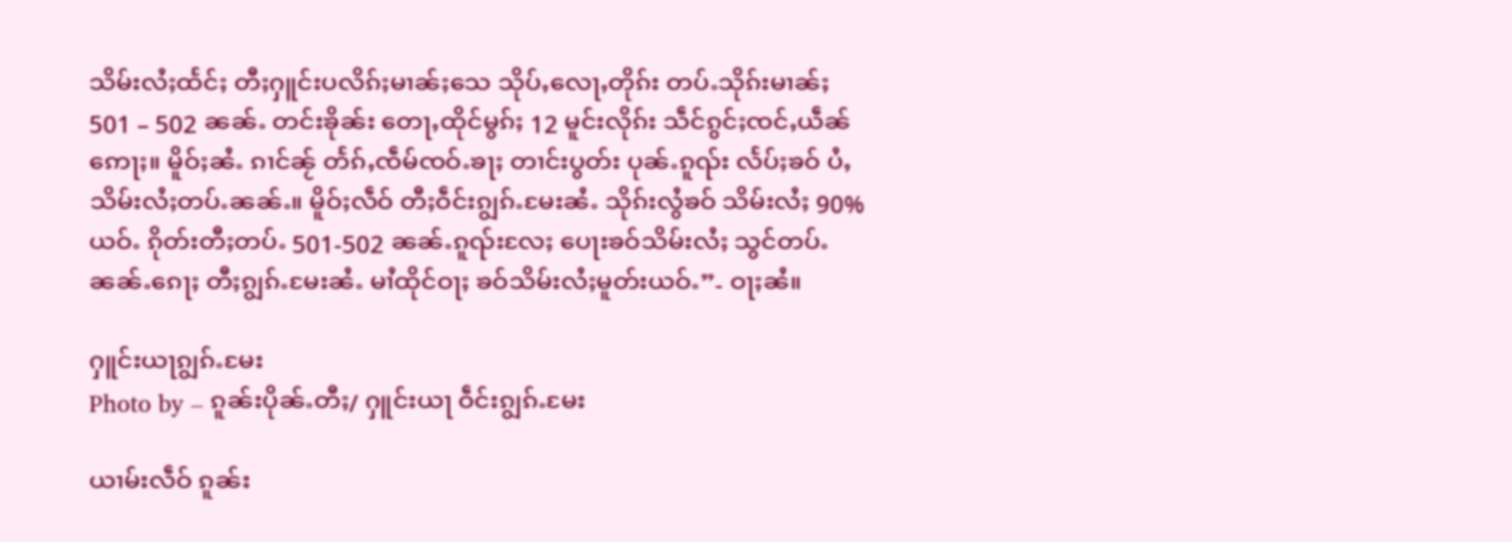သိမ်းလႆႈထႅင်ႈ တီႈႁူင်းပလိၵ်ႈမၢၼ်ႈသေ သိုပ်ႇလေႃႇတိုၵ်း တပ်ႉသိုၵ်းမၢၼ်ႈ 501 – 502 ၼၼ်ႉ တင်းၶိုၼ်း တေႃႇထိုင်မွၵ်ႈ 12 မူင်းလိုၵ်း သဵင်ၵွင်ႈၸင်ႇယဵၼ်ဢေႃႈ။ မိူဝ်ႈၼႆႉ ၵၢင်ၼႂ် တႅၵ်ႇၸဵမ်ၸဝ်ႉၶႃႈ တၢင်းပွတ်း ပုၼ်ႉၵူၺ်း လႅပ်ႈၶဝ် ပႆႇသိမ်းလႆႈတပ်ႉၼၼ်ႉ။ မိူဝ်ႈလဵဝ် တီႈဝဵင်းၵျွၵ်ႉမႄးၼႆႉ သိုၵ်းလွႆၶဝ် သိမ်းလႆႈ 90% ယဝ်ႉ ၵိုတ်းတီႈတပ်ႉ 501-502 ၼၼ်ႉၵူၺ်းလႄႈ ပေႃးၶဝ်သိမ်းလႆႈ သွင်တပ်ႉၼၼ်ႉၵေႃႈ တီႈၵျွၵ်ႉမႄးၼႆႉ မၢႆထိုင်ဝႃႈ ၶဝ်သိမ်းလႆႈမူတ်းယဝ်ႉ”- ဝႃႈၼႆ။

ႁူင်းယႃၵျွၵ်ႉမႄး
Photo by – ၵူၼ်းပိုၼ်ႉတီႈ/ ႁူင်းယႃ ဝဵင်းၵျွၵ်ႉမႄး

ယၢမ်းလဵဝ် ၵူၼ်း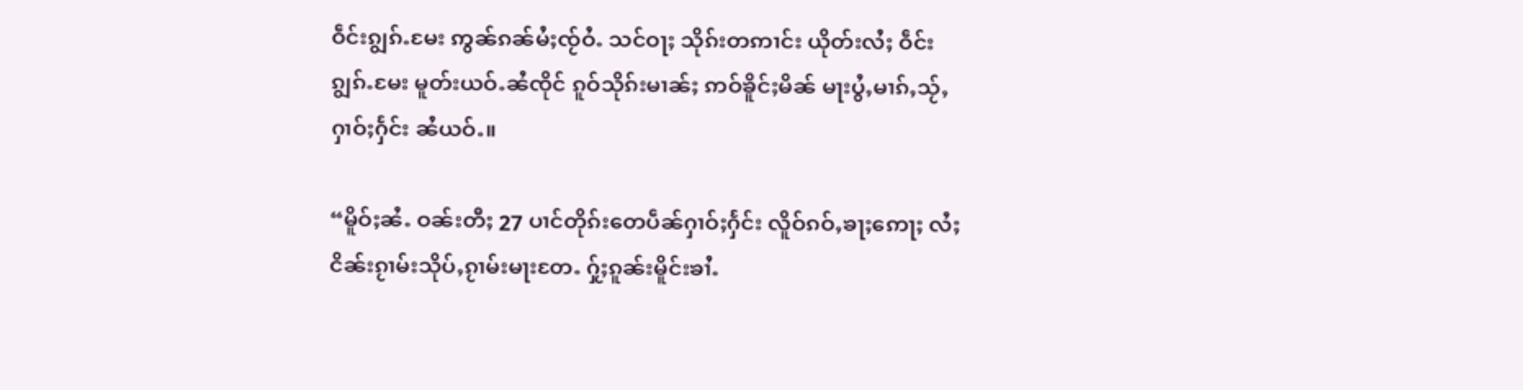ဝဵင်းၵျွၵ်ႉမႄး ဢွၼ်ၵၼ်မႆႈၸႂ်ဝႆႉ သင်ဝႃႈ သိုၵ်းတဢၢင်း ယိုတ်းလႆႈ ဝဵင်းၵျွၵ်ႉမႄး မူတ်းယဝ်ႉၼႆၸိုင် ၵူဝ်သိုၵ်းမၢၼ်ႈ ဢဝ်ၶိူင်ႈမိၼ် မႃးပွႆႇမၢၵ်ႇသႂ်ႇ ႁၢဝ်ႈႁႅင်း ၼႆယဝ်ႉ။

“မိူဝ်ႈၼႆႉ ဝၼ်းတီႈ 27 ပၢင်တိုၵ်းတေပဵၼ်ႁၢဝ်ႈႁႅင်း လိူဝ်ၵဝ်ႇၶႃႈဢေႃႈ လႆႈငိၼ်းၵႂၢမ်းသိုပ်ႇၵႂၢမ်းမႃးတႄႉ ႁႂ်ႈၵူၼ်းမိူင်းၶၢႆႉ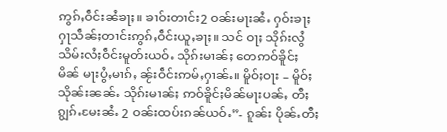ဢွၵ်ႇဝဵင်းၼႆၶႃႈ။ ၶၢဝ်းတၢင်း2 ဝၼ်းမႃးၼႆႉ ႁဝ်းၶႃႈ ႁႃသဵၼ်ႈတၢင်းဢွၵ်ႇဝဵင်းယူႇၶႃႈ။ သင် ဝႃႈ သိုၵ်းလွႆ သိမ်းလႆႈဝဵင်းမူတ်းယဝ်ႉ သိုၵ်းမၢၼ်ႈ တေဢဝ်ၶိူင်ႈမိၼ် မႃးပွႆႇမၢၵ်ႇ ၼႂ်းဝဵင်းဢမ်ႇႁၢၼ်ႉ။ မိူဝ်ႈဝႃး – မိူဝ်ႈသိုၼ်းၼၼ်ႉ သိုၵ်းမၢၼ်ႈ ဢဝ်ၶိူင်ႈမိၼ်မႃးပၼ်ႇ တီႈၵျွၵ်ႉမႄးၼႆႉ 2 ဝၼ်းထပ်းၵၼ်ယဝ်ႉ”- ၵူၼ်း ပိုၼ်ႉတီႈ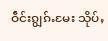ဝဵင်းၵျွၵ်ႉမႄး သိုပ်ႇ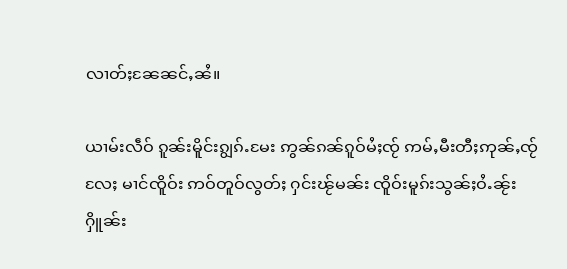လၢတ်ႈၼႄၼင်ႇၼႆ။

ယၢမ်းလဵဝ် ၵူၼ်းမိူင်းၵျွၵ်ႉမႄး ဢွၼ်ၵၼ်ၵူဝ်မႆႈၸႂ် ဢမ်ႇမီးတီႈဢုၼ်ႇၸႂ်လႄႈ မၢင်ၸိူဝ်း ဢဝ်တူဝ်လွတ်ႈ ႁင်းၽႂ်မၼ်း ၸိူဝ်းမူၵ်းသွၼ်ႈဝႆႉၼႂ်းႁိူၼ်း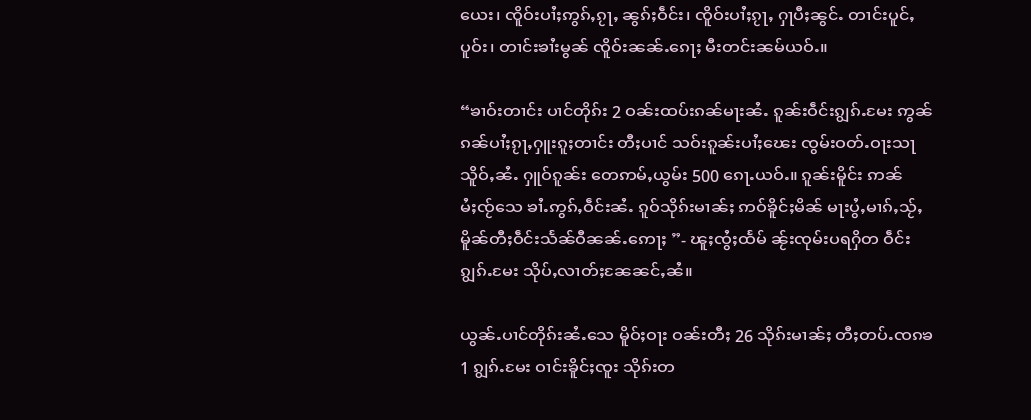ယေး၊ ၸိူဝ်းပၢႆႈဢွၵ်ႇၵႂႃႇ ၼွၵ်ႈဝဵင်း၊ ၸိူဝ်းပၢႆႈၵႂႃႇ ႁႃပီႈၼွင်ႉ တၢင်းပူင်ႇပူဝ်း၊ တၢင်းၶၢႆးမွၼ် ၸိူဝ်းၼၼ်ႉၵေႃႈ မီးတင်းၼမ်ယဝ်ႉ။

“ၶၢဝ်းတၢင်း ပၢင်တိုၵ်း 2 ဝၼ်းထပ်းၵၼ်မႃးၼႆႉ ၵူၼ်းဝဵင်းၵျွၵ်ႉမႄး ဢွၼ်ၵၼ်ပၢႆႈၵႂႃႇႁူးၵူႈတၢင်း တီႈပၢင် သဝ်းၵူၼ်းပၢႆႈၽေး ၸွမ်းဝတ်ႉဝႃးသႃသိူဝ်ႇၼႆႉ ႁူဝ်ၵူၼ်း တေဢမ်ႇယွမ်း 500 ၵေႃႉယဝ်ႉ။ ၵူၼ်းမိူင်း ဢၼ် မႆႈၸႂ်သေ ၶၢႆႉဢွၵ်ႇဝဵင်းၼႆႉ ၵူဝ်သိုၵ်းမၢၼ်ႈ ဢဝ်ၶိူင်ႈမိၼ် မႃးပွႆႇမၢၵ်ႇသႂ်ႇ မိူၼ်တီႈဝဵင်းသႅၼ်ဝီၼၼ်ႉဢေႃႈ ”- ၽူႈၸွႆႈထႅမ် ၼႂ်းၸုမ်းပရႁိတ ဝဵင်းၵျွၵ်ႉမႄး သိုပ်ႇလၢတ်ႈၼႄၼင်ႇၼႆ။

ယွၼ်ႉပၢင်တိုၵ်းၼႆႉသေ မိူဝ်ႈဝႃး ဝၼ်းတီႈ 26 သိုၵ်းမၢၼ်ႈ တီႈတပ်ႉၸၵၶ 1 ၵျွၵ်ႉမႄး ဝၢင်းၶိူင်ႈၸူး သိုၵ်းတ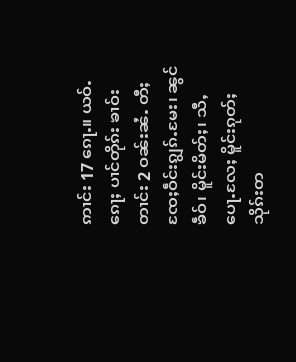ဢၢင်း 17 ၵေႃႉ။ ယဝ်ႉၵေႃႈ ပၢင်တိုၵ်း ၶၢဝ်းတၢင်း 2 ဝၼ်းၼႆႉ တီႈၸႄႈဝဵင်းၵျွၵ်ႉမႄး၊ ၼွင်ၶဵဝ်၊ မိူင်းမိတ်ႈ၊ သီႇပေႃႉလႄႈ မိူင်းၵုတ်ႈ သိုၵ်းတ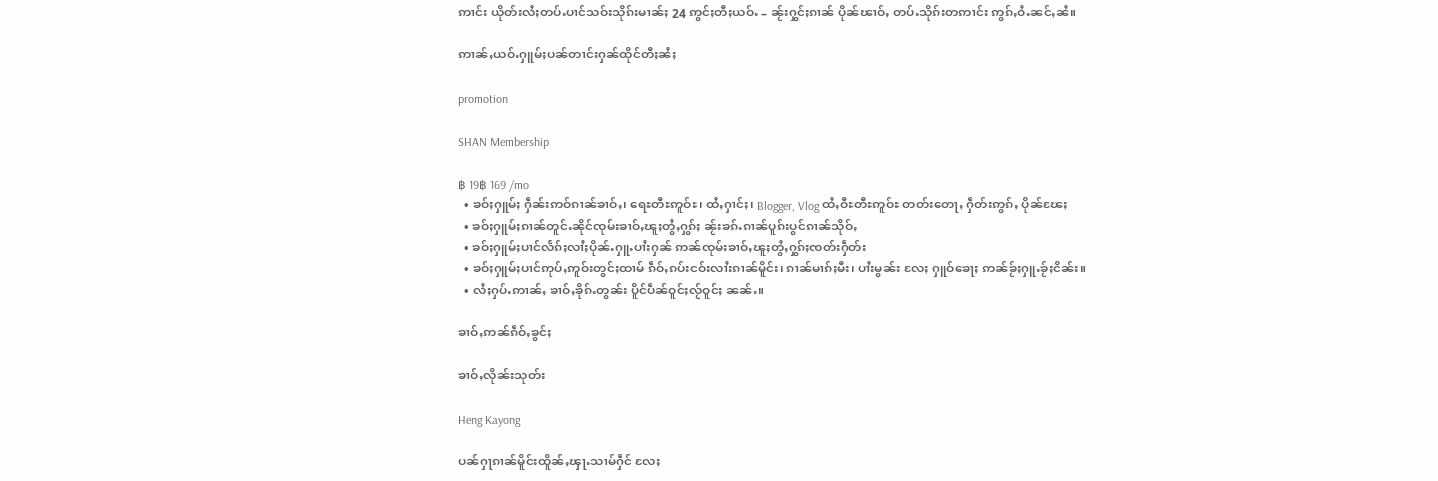ဢၢင်း ယိုတ်းလႆႈတပ်ႉပၢင်သဝ်းသိုၵ်းမၢၼ်ႈ 24 ဢွင်ႈတီႈယဝ်ႉ – ၼႂ်းႁွင်ႈၵၢၼ် ပိုၼ်ၽၢဝ်ႇ တပ်ႉသိုၵ်းတဢၢင်း ဢွၵ်ႇဝႆႉၼင်ႇၼႆ။

ဢၢၼ်ႇယဝ်ႉႁူမ်ႈပၼ်တၢင်းႁၼ်ထိုင်တီႈၼႆႈ

promotion

SHAN Membership

฿ 19฿ 169 /mo
  • ၶဝ်ႈႁူမ်ႈ ႁဵၼ်းဢဝ်ၵၢၼ်ၶၢဝ်ႇ၊ ရေႊတီႊဢူဝ်ႊ၊ ထႆႇႁၢင်ႈ၊ Blogger, Vlog ထႆႇဝီႊတီႊဢူဝ်ႊ တတ်းတေႃႇ ႁဵတ်းဢွၵ်ႇ ပိုၼ်ၽႄႈ
  • ၶဝ်ႈႁူမ်ႈၵၢၼ်တူင်ႉၼိုင်ၸုမ်းၶၢဝ်ႇၽူႈတွႆႇႁွၵ်ႈ ၼႂ်းၶၵ်ႉၵၢၼ်ပူၵ်းပွင်ၵၢၼ်သိုဝ်ႇ
  • ၶဝ်ႈႁူမ်ႈပၢင်လႅၵ်ႈလၢႆႈပိုၼ်ႉႁူႉပၢႆးႁၼ် ဢၼ်ၸုမ်းၶၢဝ်ႇၽူႈတွႆႇႁွၵ်ႈၸတ်းႁဵတ်း
  • ၶဝ်ႈႁူမ်ႈပၢင်ဢုပ်ႇဢူဝ်းတွင်ႈထၢမ် ၵဵဝ်ႇၵပ်းငဝ်းလၢႆးၵၢၼ်မိူင်း၊ ၵၢၼ်မၢၵ်ႈမီး၊ ပၢႆးမွၼ်း လႄႈ ႁူဝ်ၶေႃႈ ဢၼ်ၶႂ်ႈႁူႉၶႂ်ႈငိၼ်း။
  • လႆႈႁပ်ႉဢၢၼ်ႇ ၶၢဝ်ႇၶိုၵ်ႉတွၼ်း ပိူင်ပဵၼ်ဝူင်ႈလႂ်ဝူင်ႈ ၼၼ်ႉ။

ၶၢဝ်ႇဢၼ်ၵဵဝ်ႇၶွင်ႈ

ၶၢဝ်ႇလိုၼ်းသုတ်း

Heng Kayong

ပၼ်ႁႃၵၢၼ်မိူင်းထိူၼ်ႇၾႃႉသၢမ်ႁဵင် လႄႈ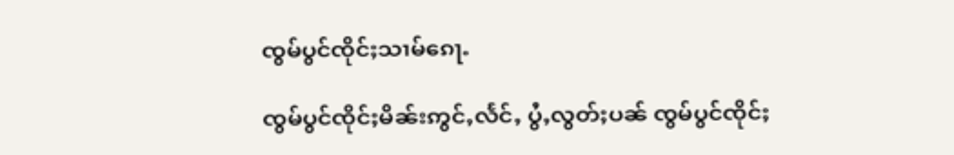ၸွမ်ပွင်ၸိုင်ႈသၢမ်ၵေႃႉ

ၸွမ်ပွင်ၸိုင်ႈမိၼ်းဢွင်ႇလႅင်ႇ ပွႆႇလွတ်ႈပၼ် ၸွမ်ပွင်ၸိုင်ႈ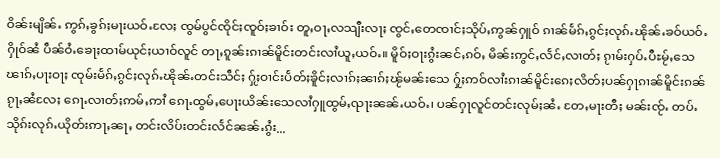ဝိၼ်းမျိၼ်ႉ ဢွၵ်ႇၶွၵ်ႈမႃးယဝ်ႉလႄႈ ၸွမ်ပွင်ၸိုင်ႈၸူဝ်ႈၶၢဝ်း တူႇဝႃႇလသျီးလႃႈ ၸွင်ႇတေၸၢင်ႈသိုပ်ႇဢွၼ်ႁူဝ် ၵၢၼ်မႅၵ်ႇၵွင်ႈလုၵ်ႉၽိုၼ်ႉၶဝ်ယဝ်ႉႁိုဝ်ၼႆ ပဵၼ်ဝႆႉၶေႃႈထၢမ်ယုင်ႈယၢဝ်လူင် တႃႇၵူၼ်းၵၢၼ်မိူင်းတင်းလၢႆယူႇယဝ်ႉ။ မိူဝ်ႈဝႃးၵွႆးၼင်ႇၵဝ်ႇ မိၼ်းဢွင်ႇလႅင်ႇလၢတ်ႈ ၵႂၢမ်းႁပ်ႉပီႊမႂ်ႇသေ ၽၢၵ်ႇပႃးဝႃႈ ၸုမ်းမႅၵ်ႇၵွင်ႈလုၵ်ႉၽိုၼ်ႉတင်းသဵင်ႈ ႁႂ်ႈဝၢင်းပႅတ်ႈၶိူင်ႈလၢၵ်ႈၼၢၵ်ႈၽႂ်မၼ်းသေ ႁႂ်ႈဢဝ်လၢႆးၵၢၼ်မိူင်းၵေႈလိတ်ႈပၼ်ႁႃၵၢၼ်မိူင်းၵၼ်ၵႂႃႇၼႆလႄႈ ၵေႃႉလၢတ်ႈဢမ်ႇဢၢႆ ၵေႃႉထွမ်ႇပေႃးယိၼ်းသေလၢႆႁူထွမ်ႇၺႃးၼၼ်ႉယဝ်ႉ၊ ပၼ်ႁႃလူင်တင်းလုမ်ႈၼႆႉ တႄႇမႃးတီႈ မၼ်းၸႂ်ႉ တပ်ႉသိုၵ်းလုၵ်ႉယိုတ်းဢႃႇၼႃႇ တင်းလိပ်းတင်းလႅင်ၼၼ်ႉၵွႆး...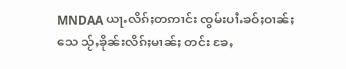MNDAA ယႃႉလိၵ်ႈတဢၢင်း ၸွမ်းပၢႆႉၶဝ်ႈဝၢၼ်ႈသေ သႂ်ႇၶိုၼ်းလိၵ်ႈမၢၼ်ႈ တင်း ၶႄႇ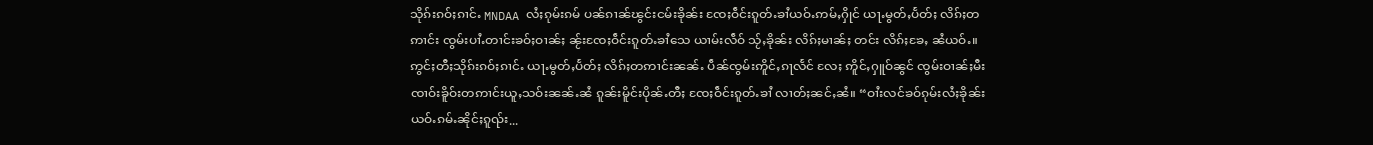သိုၵ်းၵဝ်ႈၵၢင်ႉ MNDAA လႆႈၵုမ်းၵမ် ပၼ်ၵၢၼ်ၽွင်းငမ်းၶိုၼ်း ၸႄႈဝဵင်းၵူတ်ႉၶၢႆယဝ်ႉဢမ်ႇႁိုင် ယႃႉမွတ်ႇပႅတ်ႈ လိၵ်ႈတဢၢင်း ၸွမ်းပၢႆႉတၢင်းၶဝ်ႈဝၢၼ်ႈ ၼႂ်းၸႄႈဝဵင်းၵူတ်ႉၶၢႆသေ ယၢမ်းလဵဝ် သႂ်ႇၶိုၼ်း လိၵ်ႈမၢၼ်ႈ တင်း လိၵ်ႈၶႄႇ ၼႆယဝ်ႉ။ ဢွင်ႈတီႈသိုၵ်းၵဝ်ႈၵၢင်ႉ ယႃႉမွတ်ႇပႅတ်ႈ လိၵ်ႈတဢၢင်းၼၼ်ႉ ပဵၼ်ၸွမ်းဢိူင်ႇၵႃလႅင် လႄႈ ဢိူင်ႇႁူဝ်ၼွင် ၸွမ်းဝၢၼ်ႈမီးၸၢဝ်းၶိူဝ်းတဢၢင်းယူႇသဝ်းၼၼ်ႉၼႆ ၵူၼ်းမိူင်းပိုၼ်ႉတီႈ ၸႄႈဝဵင်းၵူတ်ႉၶၢႆ လၢတ်ႈၼင်ႇၼႆ။ “ဝၢႆးလင်ၶဝ်ၵုမ်းလႆႈၶိုၼ်းယဝ်ႉၵမ်ႉၼိုင်ႈၵူၺ်း...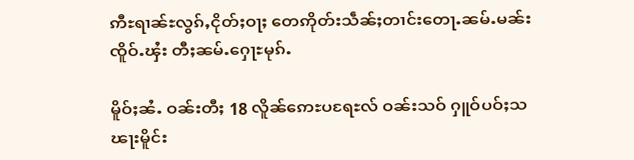ဢီႊရၢၼ်ႊလွၵ်ႇငိုတ်ႈဝႃႈ တေဢိုတ်းသဵၼ်ႈတၢင်းတေႃႉၼမ်ႉမၼ်းၸိူဝ်ႉၾႆး တီႈၼမ်ႉႁေႃႊမုၵ်ႉ

မိူဝ်ႈၼႆႉ ဝၼ်းတီႈ 18 လိူၼ်ဢေႊပရႄႊလ် ဝၼ်းသဝ် ႁူဝ်ပဝ်ႈသၽႃးမိူင်း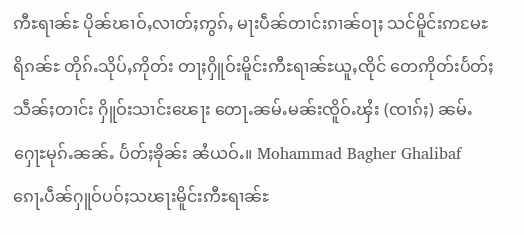ဢီႊရၢၼ်ႊ ပိုၼ်ၽၢဝ်ႇလၢတ်ႈဢွၵ်ႇ မႃးပဵၼ်တၢင်းၵၢၼ်ဝႃႈ သင်မိူင်းဢမႄႊရိၵၼ်ႊ တိုၵ်ႉသိုပ်ႇဢိုတ်း တႃႈႁိူဝ်းမိူင်းဢီႊရၢၼ်ႊယူႇၸိုင် တေဢိုတ်းပႅတ်ႈ သဵၼ်ႈတၢင်း ႁိူဝ်းသၢင်းၽေႃး တေႃႉၼမ်ႉမၼ်းၸိူဝ်ႉၾႆး (ၸၢၵ်ႈ) ၼမ်ႉႁေႃႊမုၵ်ႉၼၼ်ႉ ပႅတ်ႈၶိုၼ်း ၼႆယဝ်ႉ။ Mohammad Bagher Ghalibaf ၵေႃႉပဵၼ်ႁူဝ်ပဝ်ႈသၽႃးမိူင်းဢီႊရၢၼ်ႊ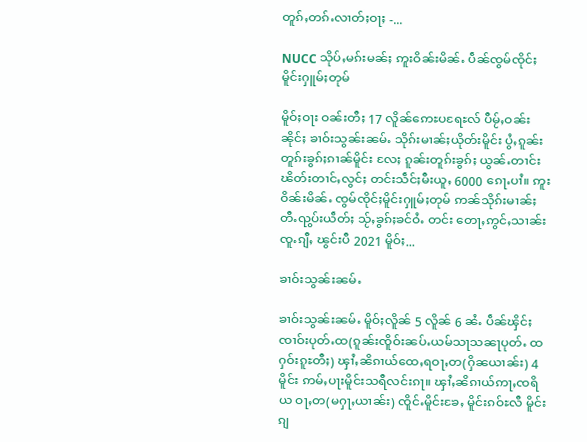တူၵ်ႇတၵ်ႉလၢတ်ႈဝႃႈ -...

NUCC သိုပ်ႇမၵ်းမၼ်ႈ ဢူးဝိၼ်းမိၼ်ႉ ပဵၼ်ၸွမ်ၸိုင်ႈ မိူင်းႁူမ်ႈတုမ်

မိူဝ်ႈဝႃး ဝၼ်းတီႈ 17 လိူၼ်ဢေႊပရႄႊလ် ပီမႂ်ႇဝၼ်းၼိုင်ႈ ၶၢဝ်းသွၼ်းၼမ်ႉ သိုၵ်းမၢၼ်ႈယိုတ်းမိူင်း ပွႆႇၵူၼ်းတူၵ်းၶွၵ်ႈၵၢၼ်မိူင်း လႄႈ ၵူၼ်းတူၵ်းၶွၵ်ႈ ယွၼ်ႉတၢင်းၽိတ်းတၢင်ႇလွင်ႈ တင်းသဵင်ႈမီးယူႇ 6000 ၵေႃႉပၢႆ။ ဢူးဝိၼ်းမိၼ်ႉ ၸွမ်ၸိုင်ႈမိူင်းႁူမ်ႈတုမ် ဢၼ်သိုၵ်းမၢၼ်ႈ တီႉၺွပ်းယဵတ်ႈ သႂ်ႇၶွၵ်ႈၶင်ဝႆႉ တင်း တေႃႇဢွင်ႇသၢၼ်းၸူႉၵျီႇ ၽွင်းပီ 2021 မိူဝ်ႈ...

ၶၢဝ်းသွၼ်းၼမ်ႉ

ၶၢဝ်းသွၼ်းၼမ်ႉ မိူဝ်ႈလိူၼ် 5 လိူၼ် 6 ၼႆႉ ပဵၼ်ၾိင်ႈၸၢဝ်းပုတ်ႉထ(ၵူၼ်းၸိူဝ်းၼပ်ႉယမ်သႃသၼႃပုတ်ႉ ထႁဝ်းၵူႊတီႈ) ၾၢႆႇၼိၵၢယ်ထေႇရဝႃႇတ(ႁိၼယၢၼ်း) 4 မိူင်း ဢမ်ႇပႃးမိူင်းသရီလင်းၵႃ။ ၾၢႆႇၼိၵၢယ်ဢႃႇၸရိယ ဝႃႇတ(မႁႃႇယၢၼ်း) ၸိူင်ႉမိူင်းၶႄႇ မိူင်းၵဝ်ႊလီ မိူင်းၵျ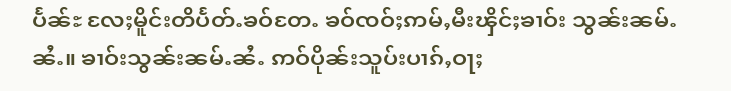ပႅၼ်ႊ လႄႈမိူင်းတိပႅတ်ႉၶဝ်တႄႉ ၶဝ်ၸဝ်ႈဢမ်ႇမီးၾိင်ႈၶၢဝ်း သွၼ်းၼမ်ႉၼႆႉ။ ၶၢဝ်းသွၼ်းၼမ်ႉၼႆႉ ဢဝ်ပိုၼ်းသူပ်းပၢၵ်ႇဝႃႈ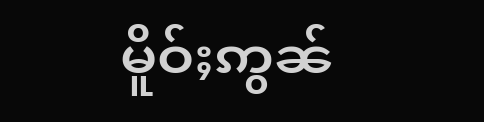မိူဝ်ႈဢွၼ်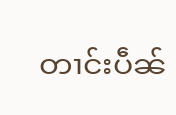တၢင်းပဵၼ်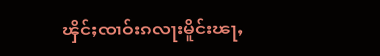ၾိင်ႈၸၢဝ်းၵလႃးမိူင်းၽႃႇ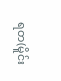ရတ(မိူင်း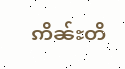ဢိၼ်ႊတိ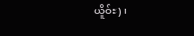ယိူဝ်ႊ)၊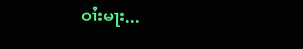ဝၢႆးမႃး...